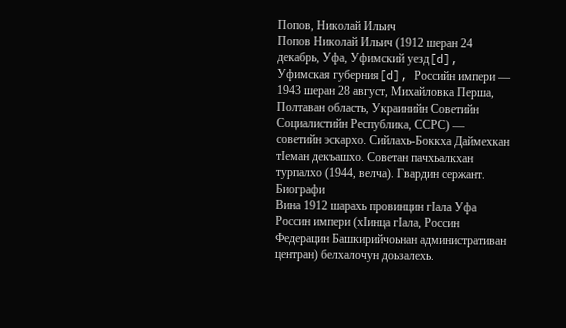Попов, Николай Ильич
Попов Николай Ильич (1912 шеран 24 декабрь, Уфа, Уфимский уезд[d], Уфимская губерния[d], Российн импери — 1943 шеран 28 август, Михайловка Перша, Полтаван область, Украинийн Советийн Социалистийн Республика, ССРС) — советийн эскархо. Сийлахь-Боккха Даймехкан тӀеман декъашхо. Советан пачхьалкхан турпалхо (1944, велча). Гвардин сержант.
Биографи
Вина 1912 шарахь провинцин гӀала Уфа Россин импери (хӀинца гӀала, Россин Федерацин Башкирийчоьнан административан центран) белхалочун доьзалехь.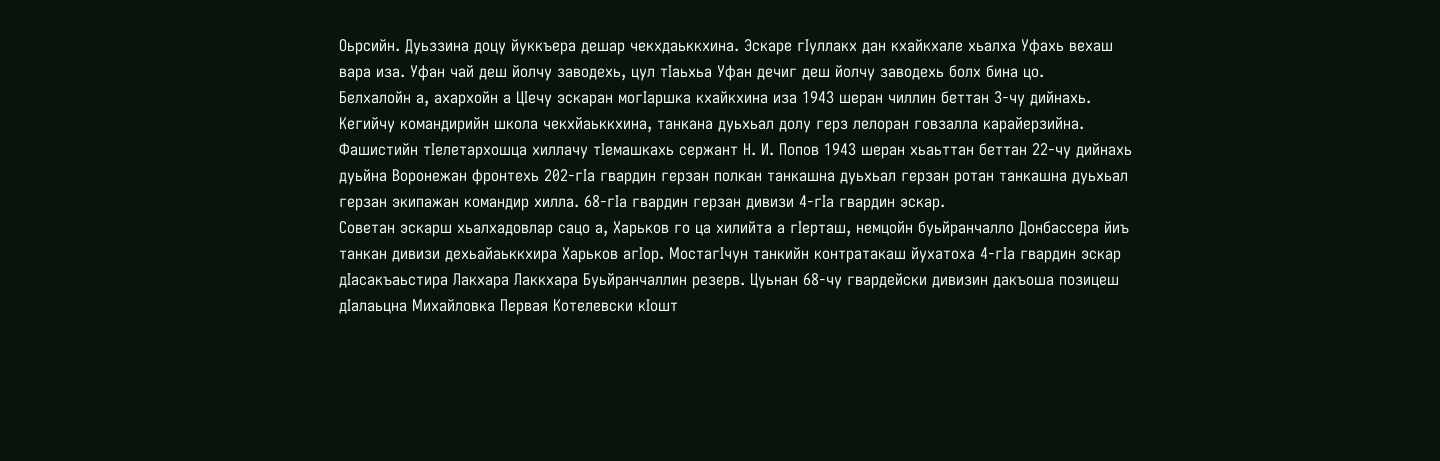Оьрсийн. Дуьззина доцу йуккъера дешар чекхдаьккхина. Эскаре гӀуллакх дан кхайкхале хьалха Уфахь вехаш вара иза. Уфан чай деш йолчу заводехь, цул тӀаьхьа Уфан дечиг деш йолчу заводехь болх бина цо.
Белхалойн а, ахархойн а ЦӀечу эскаран могӀаршка кхайкхина иза 1943 шеран чиллин беттан 3-чу дийнахь. Кегийчу командирийн школа чекхйаьккхина, танкана дуьхьал долу герз лелоран говзалла карайерзийна. Фашистийн тӀелетархошца хиллачу тӀемашкахь сержант Н. И. Попов 1943 шеран хьаьттан беттан 22-чу дийнахь дуьйна Воронежан фронтехь 202-гӀа гвардин герзан полкан танкашна дуьхьал герзан ротан танкашна дуьхьал герзан экипажан командир хилла. 68-гӀа гвардин герзан дивизи 4-гӀа гвардин эскар.
Советан эскарш хьалхадовлар сацо а, Харьков го ца хилийта а гӀерташ, немцойн буьйранчалло Донбассера йиъ танкан дивизи дехьайаьккхира Харьков агӀор. МостагӀчун танкийн контратакаш йухатоха 4-гӀа гвардин эскар дӀасакъаьстира Лакхара Лаккхара Буьйранчаллин резерв. Цуьнан 68-чу гвардейски дивизин дакъоша позицеш дӀалаьцна Михайловка Первая Котелевски кӀошт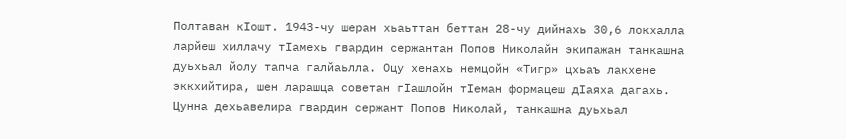Полтаван кӀошт. 1943-чу шеран хьаьттан беттан 28-чу дийнахь 30,6 локхалла ларйеш хиллачу тӀамехь гвардин сержантан Попов Николайн экипажан танкашна дуьхьал йолу тапча галйаьлла. Оцу хенахь немцойн «Тигр» цхьаъ лакхене эккхийтира, шен ларашца советан гӀашлойн тӀеман формацеш дӀаяха дагахь. Цунна дехьавелира гвардин сержант Попов Николай, танкашна дуьхьал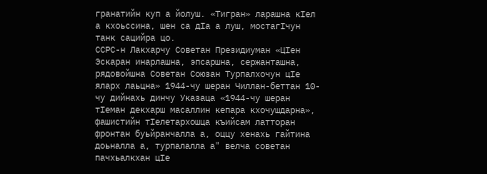гранатийн куп а йолуш. «Тигран» ларашна кӀел а кхоьссина, шен са дӀа а луш, мостагӀчун танк сацийра цо.
ССРС-н Лакхарчу Советан Президиуман «ЦӀен Эскаран инарлашна, эпсаршна, сержанташна, рядовойшна Советан Союзан Турпалхочун цӀе яларх лаьцна» 1944-чу шеран Чиллан-беттан 10-чу дийнахь динчу Указаца «1944-чу шеран тӀеман декхарш масаллин кепара кхочушдарна», фашистийн тӀелетархошца къийсам латторан фронтан буьйранчалла а, оццу хенахь гайтина доьналла а, турпалалла а" велча советан пачхьалкхан цӀе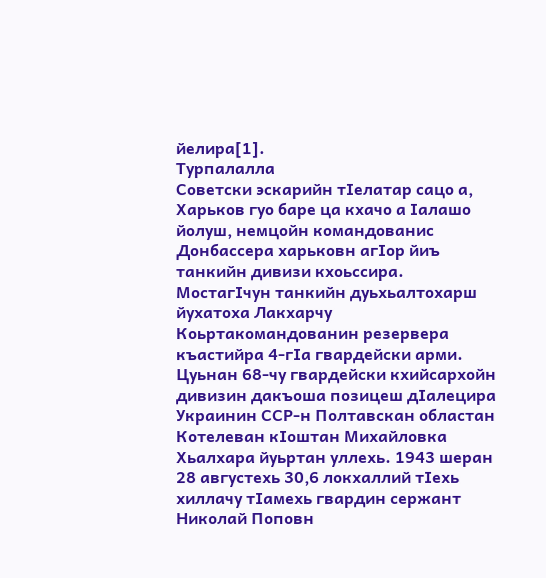йелира[1].
Турпалалла
Советски эскарийн тӀелатар сацо а, Харьков гуо баре ца кхачо а Ӏалашо йолуш, немцойн командованис Донбассера харьковн агӀор йиъ танкийн дивизи кхоьссира. МостагӀчун танкийн дуьхьалтохарш йухатоха Лакхарчу Коьртакомандованин резервера къастийра 4-гӀа гвардейски арми. Цуьнан 68-чу гвардейски кхийсархойн дивизин дакъоша позицеш дӀалецира Украинин ССР-н Полтавскан областан Котелеван кӀоштан Михайловка Хьалхара йуьртан уллехь. 1943 шеран 28 августехь 30,6 локхаллий тӀехь хиллачу тӀамехь гвардин сержант Николай Поповн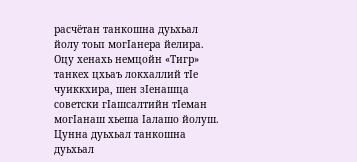расчётан танкошна дуьхьал йолу тоьп могӀанера йелира. Оцу хенахь немцойн «Тигр» танкех цхьаъ локхаллий тӀе чуиккхира, шен зӀенашца советски гӀашсалтийн тӀеман могӀанаш хьеша Ӏалашо йолуш. Цунна дуьхьал танкошна дуьхьал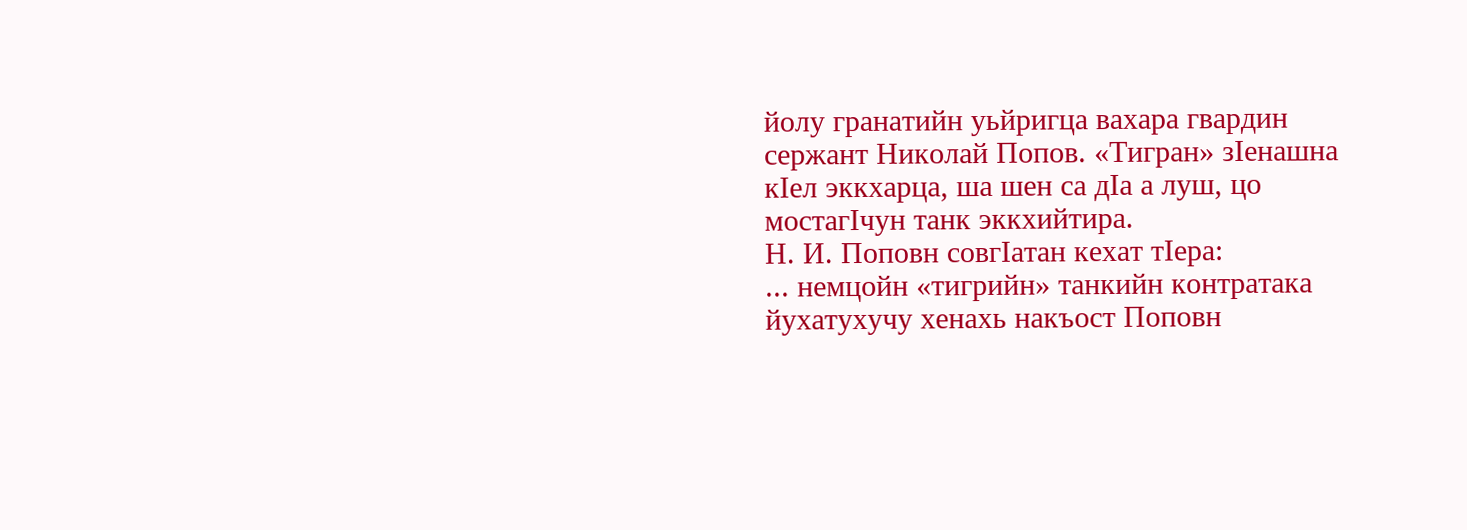йолу гранатийн уьйригца вахара гвардин сержант Николай Попов. «Тигран» зӀенашна кӀел эккхарца, ша шен са дӀа а луш, цо мостагӀчун танк эккхийтира.
Н. И. Поповн совгӀатан кехат тӀера:
... немцойн «тигрийн» танкийн контратака йухатухучу хенахь накъост Поповн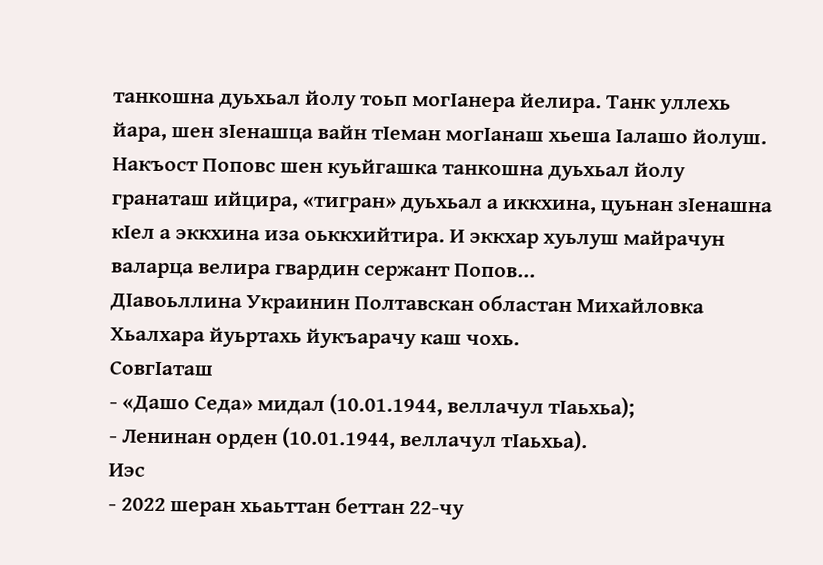танкошна дуьхьал йолу тоьп могӀанера йелира. Танк уллехь йара, шен зӀенашца вайн тӀеман могӀанаш хьеша Ӏалашо йолуш. Накъост Поповс шен куьйгашка танкошна дуьхьал йолу гранаташ ийцира, «тигран» дуьхьал а иккхина, цуьнан зӀенашна кӀел а эккхина иза оьккхийтира. И эккхар хуьлуш майрачун валарца велира гвардин сержант Попов...
ДӀавоьллина Украинин Полтавскан областан Михайловка Хьалхара йуьртахь йукъарачу каш чохь.
СовгӀаташ
- «Дашо Седа» мидал (10.01.1944, веллачул тӀаьхьа);
- Ленинан орден (10.01.1944, веллачул тӀаьхьа).
Иэс
- 2022 шеран хьаьттан беттан 22-чу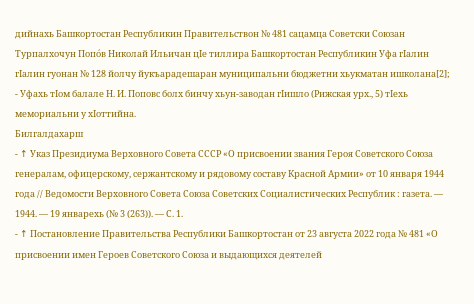дийнахь Башкортостан Республикин Правительствон № 481 сацамца Советски Союзан Турпалхочун Попо́в Николай Ильичан цӀе тиллира Башкортостан Республикин Уфа гӀалин гӀалин гуонан № 128 йолчу йукъарадешаран муниципальни бюджетни хьукматан ишколана[2];
- Уфахь тӀом балале Н. И. Поповс болх бинчу хьун-заводан гӀишло (Рижская урх., 5) тӀехь мемориальни у хӀоттийна.
Билгалдахарш
- ↑ Указ Президиума Верховного Совета СССР «О присвоении звания Героя Советского Союза генералам, офицерскому, сержантскому и рядовому составу Красной Армии» от 10 января 1944 года // Ведомости Верховного Совета Союза Советских Социалистических Республик : газета. — 1944. — 19 январехь (№ 3 (263)). — С. 1.
- ↑ Постановление Правительства Республики Башкортостан от 23 августа 2022 года № 481 «О присвоении имен Героев Советского Союза и выдающихся деятелей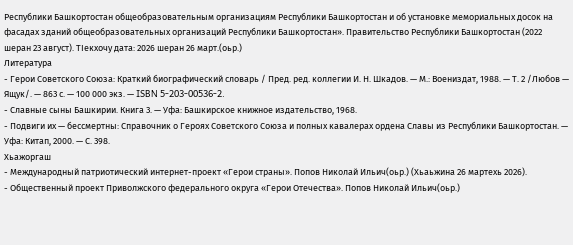Республики Башкортостан общеобразовательным организациям Республики Башкортостан и об установке мемориальных досок на фасадах зданий общеобразовательных организаций Республики Башкортостан». Правительство Республики Башкортостан (2022 шеран 23 август). ТӀекхочу дата: 2026 шеран 26 март.(оьр.)
Литература
- Герои Советского Союза: Краткий биографический словарь / Пред. ред. коллегии И. Н. Шкадов. — М.: Воениздат, 1988. — Т. 2 /Любов — Ящук/. — 863 с. — 100 000 экз. — ISBN 5-203-00536-2.
- Славные сыны Башкирии. Книга 3. — Уфа: Башкирское книжное издательство, 1968.
- Подвиги их — бессмертны: Справочник о Героях Советского Союза и полных кавалерах ордена Славы из Республики Башкортостан. — Уфа: Китап, 2000. — С. 398.
Хьажоргаш
- Международный патриотический интернет-проект «Герои страны». Попов Николай Ильич(оьр.) (Хьаьжина 26 мартехь 2026).
- Общественный проект Приволжского федерального округа «Герои Отечества». Попов Николай Ильич(оьр.)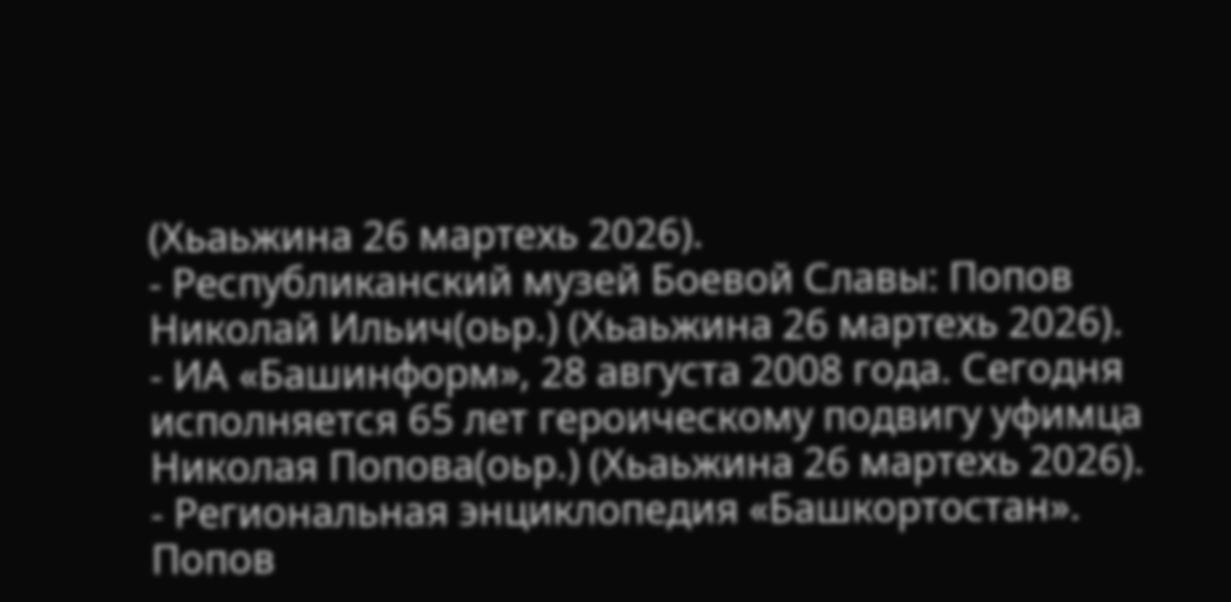(Хьаьжина 26 мартехь 2026).
- Республиканский музей Боевой Славы: Попов Николай Ильич(оьр.) (Хьаьжина 26 мартехь 2026).
- ИА «Башинформ», 28 августа 2008 года. Сегодня исполняется 65 лет героическому подвигу уфимца Николая Попова(оьр.) (Хьаьжина 26 мартехь 2026).
- Региональная энциклопедия «Башкортостан». Попов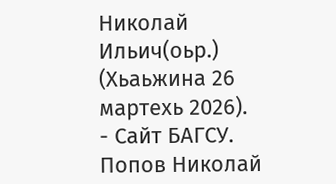Николай Ильич(оьр.) (Хьаьжина 26 мартехь 2026).
- Сайт БАГСУ. Попов Николай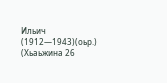Ильич (1912—1943)(оьр.) (Хьаьжина 26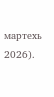мартехь 2026).